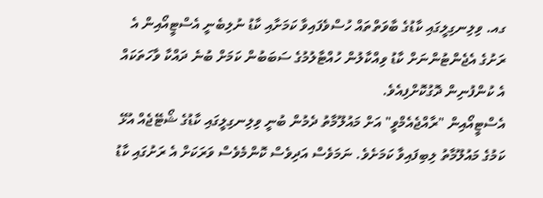ގއ. ވިލިނގިލީގައި ކާޑުގެ ބާވަތްތައް ހުސްވެފައިވާ ކަމަށާއި ކާޑު ނުލިބެނީ އެސްޓީއޯއިން އެ ރަށުގެ އެޖެންޓުންނަށް ކާޑު ވިއްކާލުން ހުއްޓާލުމުގެ ސަބަބުން ކަމަށް ބުނެ ދައްކާ ވާހަތަކައް އެ ކުންފުނިން ދޮގުކޮށްފިއެވެ.
އެސްޓީއޯއިން "ރާއްޖެއެމްވީ" އަށް މައުލޫމާތު ދެމުން ބުނީ ވިލިނގިލީގައި ކާޑުގެ ޝޯޓޭޖެއް އުޅޭ ކަމުގެ މައުލޫމާތު ލިބިފައިވާ ކަމަށެވެ. ނަމަވެސް އަދިވެސް ކޮންމެވެސް ވަރަކަށް އެ ރަށުގައި ކާޑު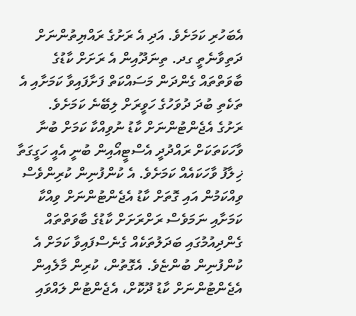އެބަހުރި ކަމަށެވެ. އަދި އެ ރަށުގެ ރައްޔިތުންނަށް ދަތިވާނެތީ ގދ. ތިނަދޫއިން އެ ރަށަށް ކާޑުގެ ބާވަތްތައް ގެންދަން މަސައްކަތް ފަށާފައިވާ ކަމަށާއި އެ ތަކެތި ބުދަ ދުވަހުގެ ހަވީރަށް ލިބޭނެ ކަމަށެވެ.
ރަށުގެ އެޖެންޓުންނަށް ކާޑު ނުވިއްކާ ކަމަށް ބުނާ ވާހަކަތަކަށް ރައްދުދީ އެސްޓީއޯއިން ބުނީ އެއީ ހަގީގަތާ ޚިލާފު ވާހަކައެއް ކަމަށެވެ. އެ ކުންފުނިން ކުރިންވެސް ވިއްކަމުން އައި ގޮތަށް ކާޑު އެޖެންޓުންނަށް ވިއްކާ ކަމަށާއި ނަމަވެސް ރަށްރަށަށް ކާޑުގެ ބާވަތްތައް ގެންދިއުމުގައި ބަދަލުތަކެއް ގެނެސްފައިވާ ކަމަށް އެ ކުންފުނިން ބުންޏެވެ. އެގޮތުން، ކުރިން މާލެއިން އެޖެންޓުންނަށް ކާޑު ދޫކޮށް، އެޖެންޓުން ލައްވައި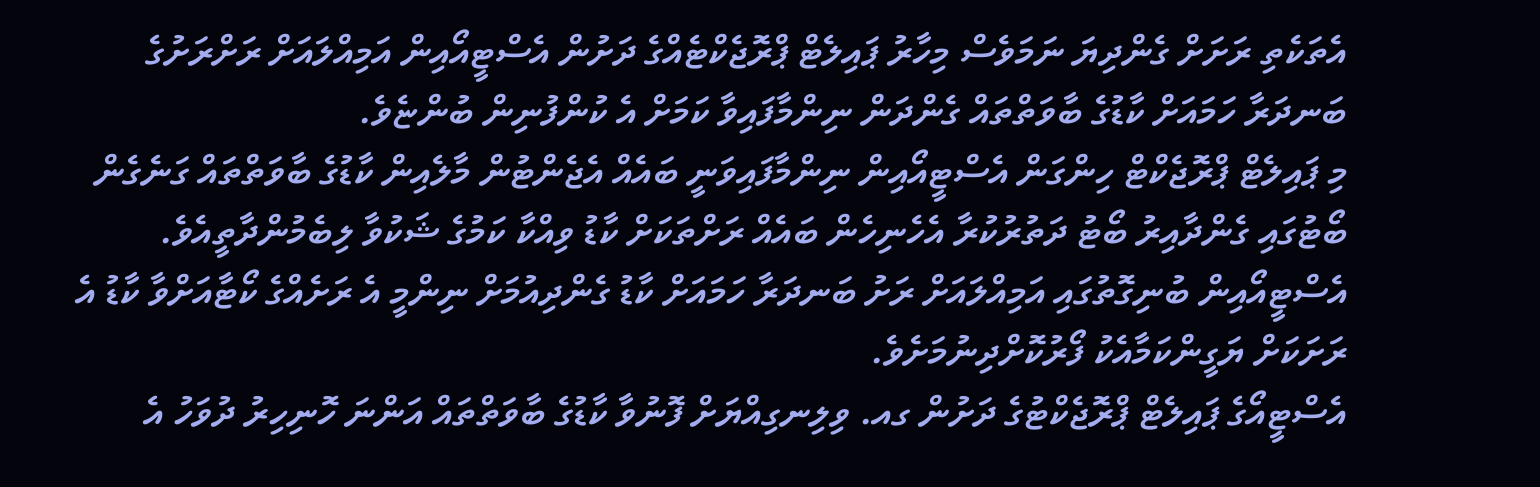އެތަކެތި ރަށަށް ގެންދިޔަ ނަމަވެސް މިހާރު ޕައިލެޓް ޕްރޮޖެކްޓެއްގެ ދަށުން އެސްޓީއޯއިން އަމިއްލައަށް ރަށްރަށުގެ ބަނދަރާ ހަމައަށް ކާޑުގެ ބާވަތްތައް ގެންދަން ނިންމާފައިވާ ކަމަށް އެ ކުންފުނިން ބުންޏެވެ.
މި ޕައިލެޓް ޕްރޮޖެކްޓް ހިންގަން އެސްޓީއޯއިން ނިންމާފައިވަނީ ބައެއް އެޖެންޓުން މާލެއިން ކާޑުގެ ބާވަތްތައް ގަނެގެން ބޯޓުގައި ގެންދާއިރު ބޯޓު ދަތުރުކުރާ އެހެނިހެން ބައެއް ރަށްތަކަށް ކާޑު ވިއްކާ ކަމުގެ ޝަކުވާ ލިބެމުންދާތީއެވެ. އެސްޓީއޯއިން ބުނިގޮތުގައި އަމިއްލައަށް ރަށު ބަނދަރާ ހަމައަށް ކާޑު ގެންދިއުމަށް ނިންމީ އެ ރަށެއްގެ ކޯޓާއަށްވާ ކާޑު އެ ރަށަކަށް ޔަގީންކަމާއެކު ފޯރުކޮށްދިނުމަށެވެ.
އެސްޓީއޯގެ ޕައިލެޓް ޕްރޮޖެކްޓުގެ ދަށުން ގއ. ވިލިނގިއްޔަށް ފޮނުވާ ކާޑުގެ ބާވަތްތައް އަންނަ ހޮނިހިރު ދުވަހު އެ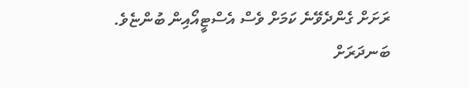ރަށަށް ގެންދެވޭނެ ކަމަށް ވެސް އެސްޓީއޯއިން ބުންޏެވެ. ބަނދަރަށް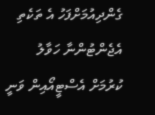ގެންދިއުމަށްފަހު އެ ތަކެތި އެޖެންޓުންނާ ހަވާލު ކުރުމަށް އެސްޓީއޯއިން ވަނީ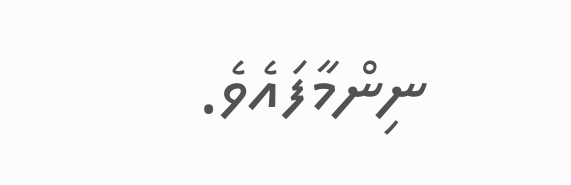ނިންމާފައެވެ.